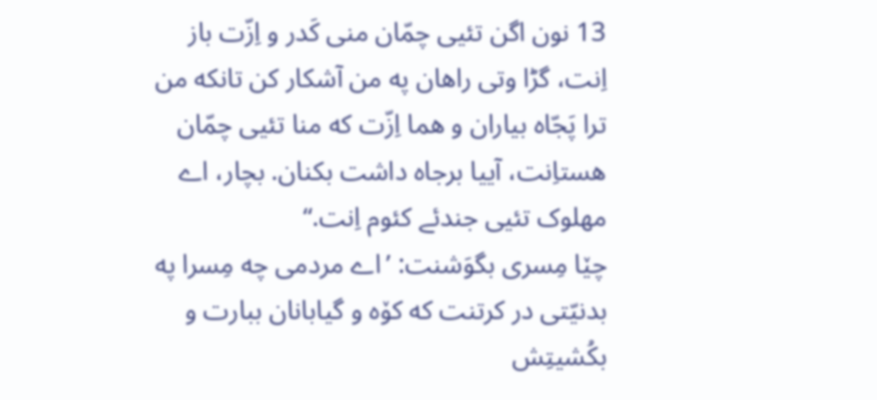13 نون اگن تئیی چمّان منی کَدر و اِزّت باز اِنت، گڑا وتی راهان په من آشکار کن تانکه من ترا پَجّاه بیاران و هما اِزّت که منا تئیی چمّان هستاِنت، آییا برجاه داشت بکنان. بچار، اے مهلوک تئیی جندئے کئوم اِنت.“
چێا مِسری بگوَشنت: ’اے مردمی چه مِسرا په بدنیّتی در کرتنت که کۆه و گیابانان ببارت و بکُشیتِش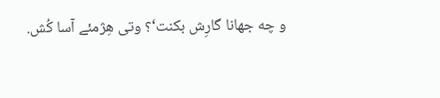و چه جهانا گارِش بکنت‘؟ وتی هِژمئے آسا کُش.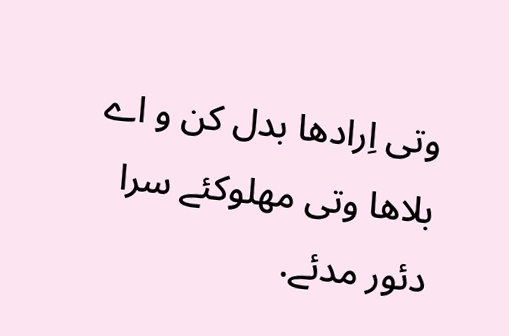وتی اِرادها بدل کن و اے بلاها وتی مهلوکئے سرا دئور مدئے.